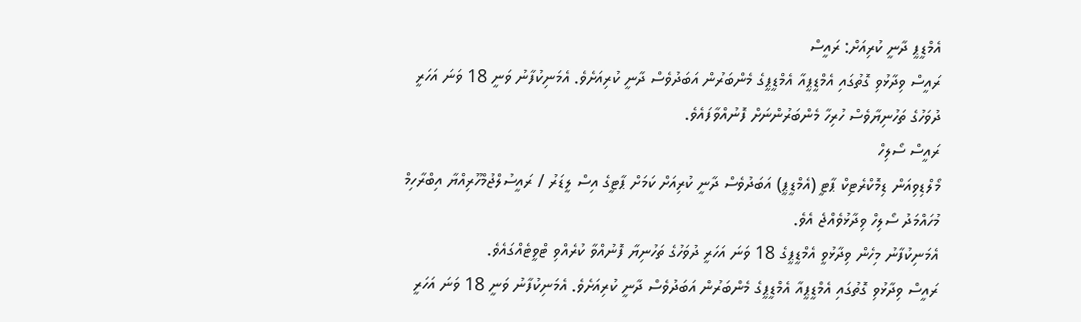އެމްޑީޕީ ދާނީ ކުރިއަށް: ރައީސް
ރައީސް ވިދާޅުވި ގޮތުގައި އެމްޑީޕީއާ އެމްޑީޕީގެ މެންބަރުން އަބަދުވެސް ދާނީ ކުރިއަށެވެ. އެމަނިކުފާނު ވަނީ 18 ވަނަ އަހަރީ ދުވަހުގެ ތަހުނިޔާވެސް ހުރިހާ މެންބަރުންނަށް ފޮނުއްވާފައެވެ.
ރައީސް ސޯލިހް
މޯލްޑިވިއަން ޑިމޮކްރެޓިކް ޕާޓީ (އެމްޑީޕީ) އަބަދުވެސް ދާނީ ކުރިއަށް ކަމަށް ޕާޓީގެ އިސް ލީޑަރު / ރައީސުލްޖުމްހޫރިއްޔާ އިބްރާހިމް މުހައްމަދު ސޯލިހް ވިދާޅުވެއްޖެ އެވެ.
އެމަނިކުފާނު މިހެން ވިދާޅުވީ އެމްޑީޕީގެ 18 ވަނަ އަހަރީ ދުވަހުގެ ތަހުނިޔާ ފޮނުއްވާ ކުރެއްވި ޓްވީޓެއްގައެވެ.
ރައީސް ވިދާޅުވި ގޮތުގައި އެމްޑީޕީއާ އެމްޑީޕީގެ މެންބަރުން އަބަދުވެސް ދާނީ ކުރިއަށެވެ. އެމަނިކުފާނު ވަނީ 18 ވަނަ އަހަރީ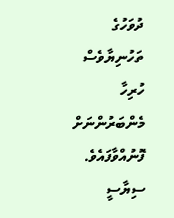ދުވަހުގެ ތަހުނިޔާވެސް ހުރިހާ މެންބަރުންނަށް ފޮނުއްވާފައެވެ.
ސިޔާސީ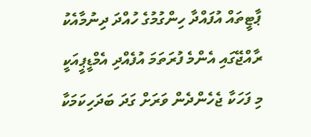ޕާޓީތައް އުފައްދާ ހިންގުމުގެ ހުއްދަ ދިނުމާއެކު ރާއްޖޭގައި އެންމެ ފުރަތަމަ އުފެއްދި އެމްޑީޕީއަކީ މި ފަހަކާ ޖެހެންދެން ވަރަށް ގަދަ ބަދަހިކަމަކާ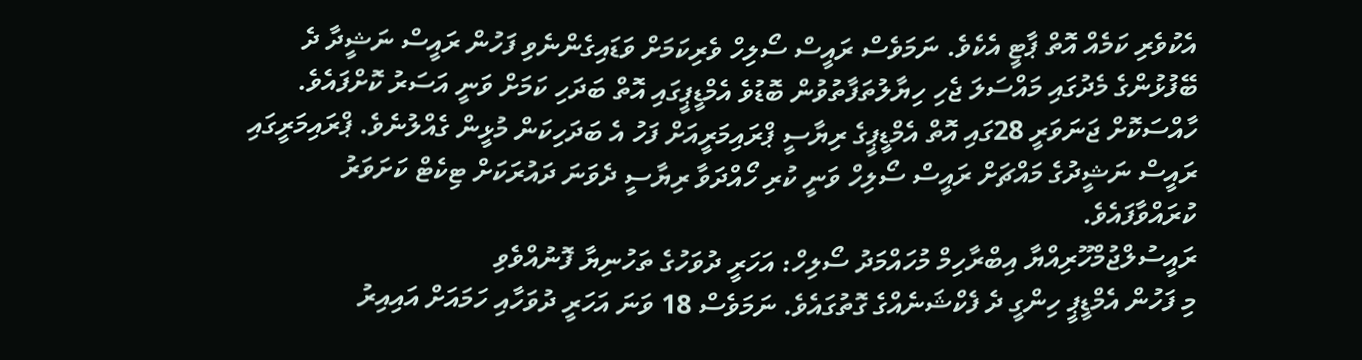އެކުވެރި ކަމެއް އޮތް ޕާޓީ އެކެވެ. ނަމަވެސް ރައީސް ސޯލިހް ވެރިކަމަށް ވަޑައިގެންނެވި ފަހުން ރައީސް ނަޝީދާ ދެ ބޭފުޅުންގެ މެދުގައި މައްސަލަ ޖެހި ހިޔާލުތަފާތުވުން ބޮޑުވެ އެމްޑީޕީގައި އޮތް ބަދަހި ކަމަށް ވަނީ އަސަރު ކޮށްފައެވެ.
ހާއްސަކޮށް ޖަނަވަރީ 28ގައި އޮތް އެމްޑީޕީގެ ރިޔާސީ ޕްރައިމަރީއަށް ފަހު އެ ބަދަހިކަން މުޅީން ގެއްލުނެވެ. ޕްރައިމަރީގައި ރައީސް ނަޝީދުގެ މައްޗަށް ރައީސް ސޯލިހް ވަނީ ކުރި ހޯއްދަވާ ރިޔާސީ ދެވަނަ ދައުރަކަށް ޓިކެޓް ކަށަވަރު ކުރައްވާފައެވެ.
ރައީސުލްޖުމްހޫރިއްޔާ އިބްރާހިމް މުހައްމަދު ސޯލިހް: އަހަރީ ދުވަހުގެ ތަހުނިޔާ ފޮނުއްވެވި
މި ފަހުން އެމްޑީޕީ ހިންގީ ދެ ފެކްޝަނެއްގެ ގޮތުގައެވެ. ނަމަވެސް 18 ވަނަ އަހަރީ ދުވަހާއި ހަމައަށް އައިއިރު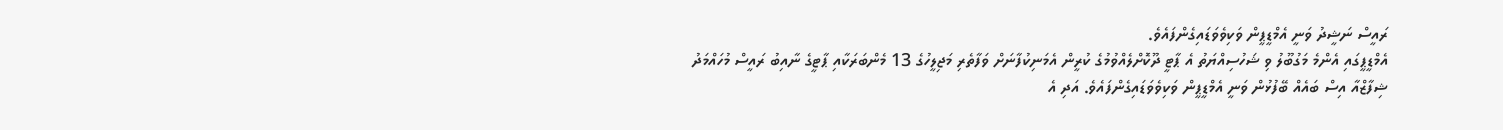ރައީސް ނަޝީދު ވަނީ އެމްޑީޕީން ވަކިވެވަޑައިގެންފައެވެ.
އެމްޑީޕީގައި އެންމެ މަގުބޫލު ވި ޝަހުސިއްޔަތު އެ ޕާޓީ ދޫކޮށްލެއްވުމުގެ ކުރީން އެމަނިކުފާނަށް ވަފާތެރި މަޖިލީހުގެ 13 މެންބަރަކާއި ޕާޓީގެ ނާއިބު ރައީސް މުހައްމަދު ޝިފާޒްއާ އިސް ބައެއް ބޭފުޅުން ވަނީ އެމްޑީޕީން ވަކިވެވަޑައިގެންފައެވެ. އަދި އެ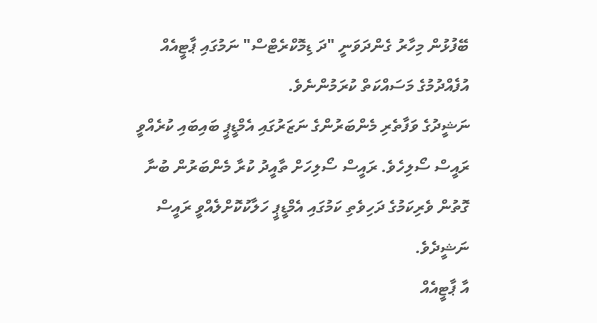ބޭފުޅުން މިހާރު ގެންދަވަނީ "ދަ ޑިމޮކްރެޓްސް" ނަމުގައި ޕާޓީއެއް އުފެއްދުމުގެ މަސައްކަތް ކުރަމުންނެވެ.
ނަޝީދުގެ ވަފާތެރި މެންބަރުންގެ ނަޒަރުގައި އެމްޑީޕީ ބައިބައި ކުރެއްވީ ރައީސް ސޯލިހެވެ. ރައީސް ސޯލިހަށް ތާއީދު ކުރާ މެންބަރުން ބުނާ ގޮތުން ވެރިކަމުގެ ދަހިވެތި ކަމުގައި އެމްޑީޕީ ހަލާކުކޮށްލެއްވީ ރައީސް ނަޝީދެވެ.
އާ ޕާޓީއެއް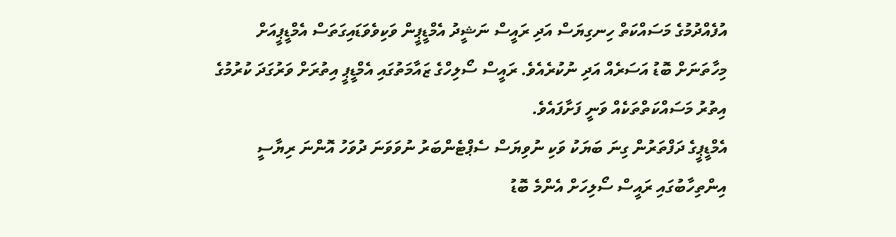އުފެއްދުމުގެ މަސައްކަތް ހިނގިޔަސް އަދި ރައީސް ނަޝީދު އެމްޑީޕީން ވަކިވެވަޑައިގަތަސް އެމްޑީޕީއަށް މިހާތަނަށް ބޮޑު އަސަރެއް އަދި ނުކުރެއެވެ. ރައީސް ސޯލިހްގެ ޒައާމަތުގައި އެމްޑީޕީ އިތުރަށް ވަރުގަދަ ކުރުމުގެ އިތުރު މަސައްކަތްތަކެއް ވަނީ ފަށާފައެވެ.
އެމްޑީޕީގެ ދަފްތަރުން ގިނަ ބަޔަކު ވަކި ނުވިޔަސް ސެޕްޓެންބަރު ނުވަވަނަ ދުވަހު އޮންނަ ރިޔާސީ އިންތިހާބުގައި ރައީސް ސޯލިހަށް އެންމެ ބޮޑު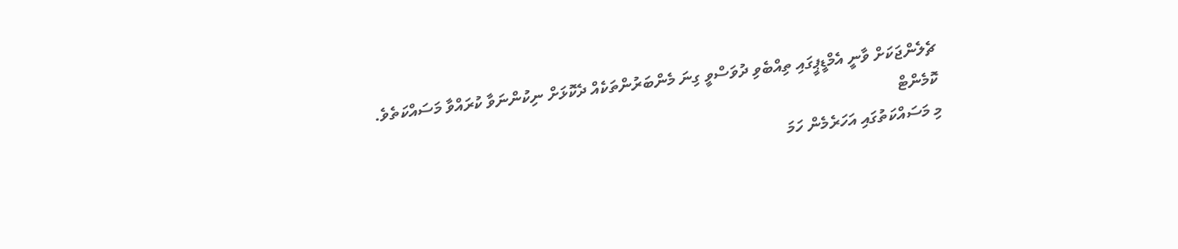ޗެލެންޖަކަށް ވާނީ އެމްޑީޕީގައި ތިއްބެވި ދުވަސްވީ ގިނަ މެންބަރުންތަކެއް ދެކޮޅަށް ނިކުންނަވާ ކުރައްވާ މަސައްކަތެވެ.
ކޮމެންޓް
މި މަސައްކަތުގައި އަހަރެމެން ހަމަ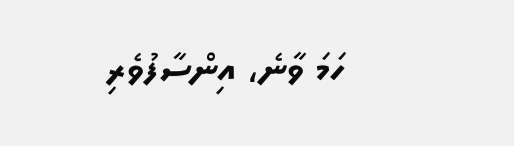ހަމަ ވާނެ، އިންސާފުވެރި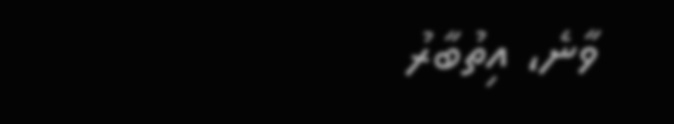ވާނެ، އިތުބާރު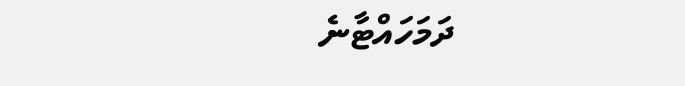ދަމަހައްޓާނެ